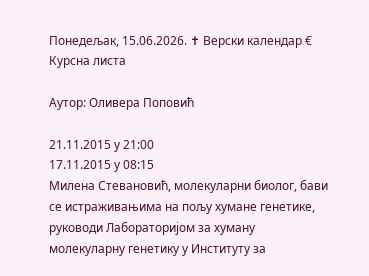Понедељак, 15.06.2026. ✝ Верски календар € Курсна листа

Аутор: Оливера Поповић

21.11.2015 у 21:00
17.11.2015 у 08:15
Милена Стевановић, молекуларни биолог, бави се истраживањима на пољу хумане генетике, руководи Лабораторијом за хуману молекуларну генетику у Институту за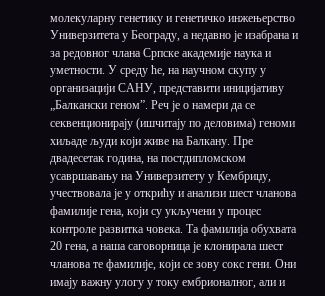молекуларну генетику и генетичко инжењерство Универзитета у Београду, а недавно је изабрана и за редовног члана Српске академије наука и уметности. У среду ће, на научном скупу у организацији САНУ, представити иницијативу „Балкански геном”. Реч је о намери да се секвенционирају (ишчитају по деловима) геноми хиљаде људи који живе на Балкану. Пре двадесетак година, на постдипломском усавршавању на Универзитету у Кембриџу, учествовала је у открићу и анализи шест чланова фамилије гена, који су укључени у процес контроле развитка човека. Та фамилија обухвата 20 гена, а наша саговорница је клонирала шест чланова те фамилије, који се зову сокс гени. Они имају важну улогу у току ембрионалног, али и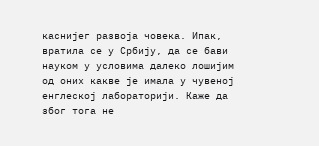каснијег развоја човека. Ипак, вратила се у Србију, да се бави науком у условима далеко лошијим од оних какве је имала у чувеној енглеској лабораторији. Каже да због тога не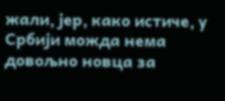жали, јер, како истиче, у Србији можда нема довољно новца за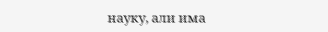науку, али има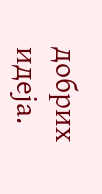добрих идеја.